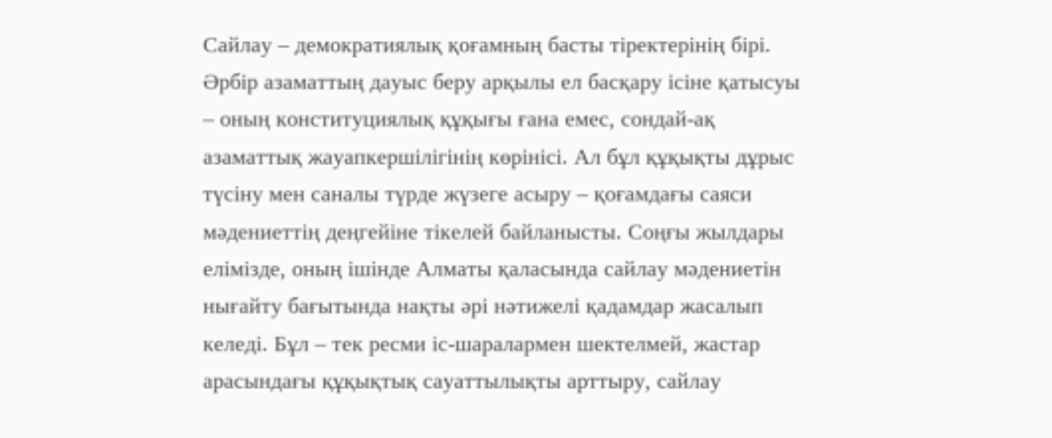Сайлау – демократиялық қоғамның басты тіректерінің бірі. Әрбір азаматтың дауыс беру арқылы ел басқару ісіне қатысуы – оның конституциялық құқығы ғана емес, сондай-ақ азаматтық жауапкершілігінің көрінісі. Ал бұл құқықты дұрыс түсіну мен саналы түрде жүзеге асыру – қоғамдағы саяси мәдениеттің деңгейіне тікелей байланысты. Соңғы жылдары елімізде, оның ішінде Алматы қаласында сайлау мәдениетін нығайту бағытында нақты әрі нәтижелі қадамдар жасалып келеді. Бұл – тек ресми іс-шаралармен шектелмей, жастар арасындағы құқықтық сауаттылықты арттыру, сайлау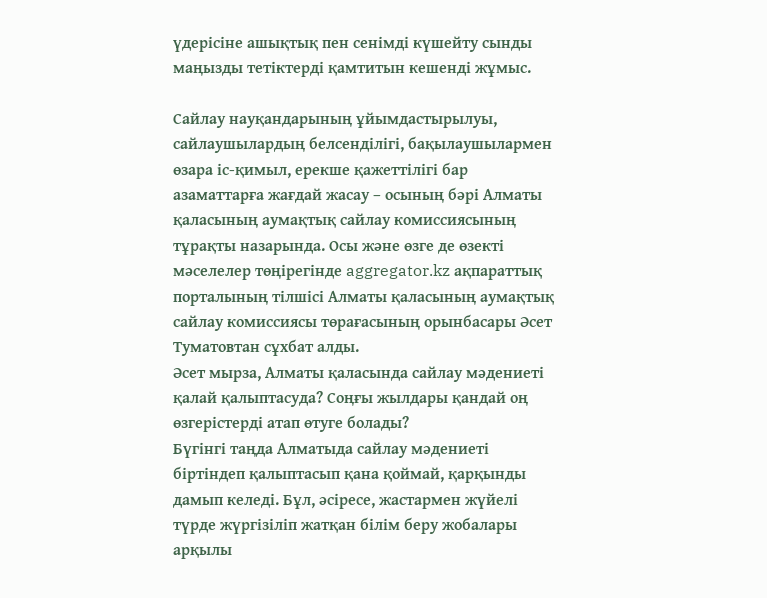үдерісіне ашықтық пен сенімді күшейту сынды маңызды тетіктерді қамтитын кешенді жұмыс.

Сайлау науқандарының ұйымдастырылуы, сайлаушылардың белсенділігі, бақылаушылармен өзара іс-қимыл, ерекше қажеттілігі бар азаматтарға жағдай жасау – осының бәрі Алматы қаласының аумақтық сайлау комиссиясының тұрақты назарында. Осы және өзге де өзекті мәселелер төңірегінде aggregator.kz ақпараттық порталының тілшісі Алматы қаласының аумақтық сайлау комиссиясы төрағасының орынбасары Әсет Туматовтан сұхбат алды.
Әсет мырза, Алматы қаласында сайлау мәдениеті қалай қалыптасуда? Соңғы жылдары қандай оң өзгерістерді атап өтуге болады?
Бүгінгі таңда Алматыда сайлау мәдениеті біртіндеп қалыптасып қана қоймай, қарқынды дамып келеді. Бұл, әсіресе, жастармен жүйелі түрде жүргізіліп жатқан білім беру жобалары арқылы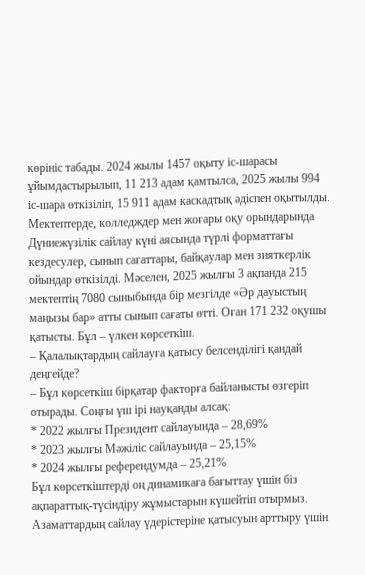көрініс табады. 2024 жылы 1457 оқыту іс-шарасы ұйымдастырылып, 11 213 адам қамтылса, 2025 жылы 994 іс-шара өткізіліп, 15 911 адам каскадтық әдіспен оқытылды.
Мектептерде, колледждер мен жоғары оқу орындарында Дүниежүзілік сайлау күні аясында түрлі форматтағы кездесулер, сынып сағаттары, байқаулар мен зияткерлік ойындар өткізілді. Мәселен, 2025 жылғы 3 ақпанда 215 мектептің 7080 сыныбында бір мезгілде «Әр дауыстың маңызы бар» атты сынып сағаты өтті. Оған 171 232 оқушы қатысты. Бұл – үлкен көрсеткіш.
– Қалалықтардың сайлауға қатысу белсенділігі қандай деңгейде?
– Бұл көрсеткіш бірқатар факторға байланысты өзгеріп отырады. Соңғы үш ірі науқанды алсақ:
* 2022 жылғы Президент сайлауында – 28,69%
* 2023 жылғы Мәжіліс сайлауында – 25,15%
* 2024 жылғы референдумда – 25,21%
Бұл көрсеткіштерді оң динамикаға бағыттау үшін біз ақпараттық-түсіндіру жұмыстарын күшейтіп отырмыз.
Азаматтардың сайлау үдерістеріне қатысуын арттыру үшін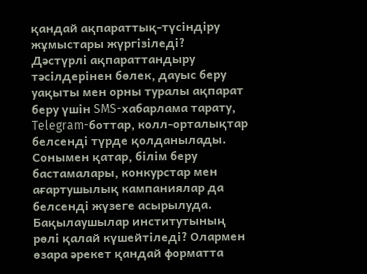қандай ақпараттық-түсіндіру жұмыстары жүргізіледі?
Дәстүрлі ақпараттандыру тәсілдерінен бөлек, дауыс беру уақыты мен орны туралы ақпарат беру үшін SMS-хабарлама тарату, Telegram-боттар, колл-орталықтар белсенді түрде қолданылады. Сонымен қатар, білім беру бастамалары, конкурстар мен ағартушылық кампаниялар да белсенді жүзеге асырылуда.
Бақылаушылар институтының рөлі қалай күшейтіледі? Олармен өзара әрекет қандай форматта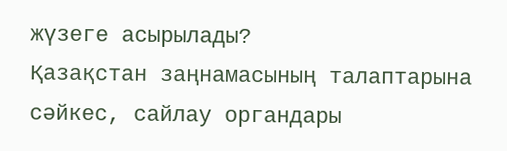жүзеге асырылады?
Қазақстан заңнамасының талаптарына сәйкес, сайлау органдары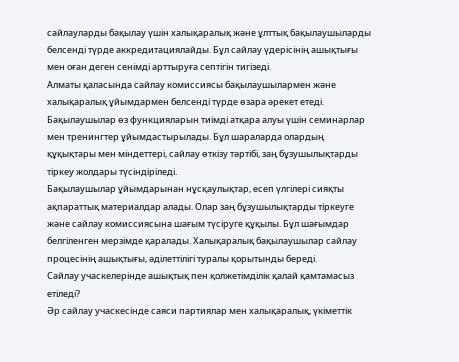сайлауларды бақылау үшін халықаралық және ұлттық бақылаушыларды белсенді түрде аккредитациялайды. Бұл сайлау үдерісінің ашықтығы мен оған деген сенімді арттыруға септігін тигізеді.
Алматы қаласында сайлау комиссиясы бақылаушылармен және халықаралық ұйымдармен белсенді түрде өзара әрекет етеді. Бақылаушылар өз функцияларын тиімді атқара алуы үшін семинарлар мен тренингтер ұйымдастырылады. Бұл шараларда олардың құқықтары мен міндеттері, сайлау өткізу тәртібі, заң бұзушылықтарды тіркеу жолдары түсіндіріледі.
Бақылаушылар ұйымдарынан нұсқаулықтар, есеп үлгілері сияқты ақпараттық материалдар алады. Олар заң бұзушылықтарды тіркеуге және сайлау комиссиясына шағым түсіруге құқылы. Бұл шағымдар белгіленген мерзімде қаралады. Халықаралық бақылаушылар сайлау процесінің ашықтығы, әділеттілігі туралы қорытынды береді.
Сайлау учаскелерінде ашықтық пен қолжетімділік қалай қамтамасыз етіледі?
Әр сайлау учаскесінде саяси партиялар мен халықаралық, үкіметтік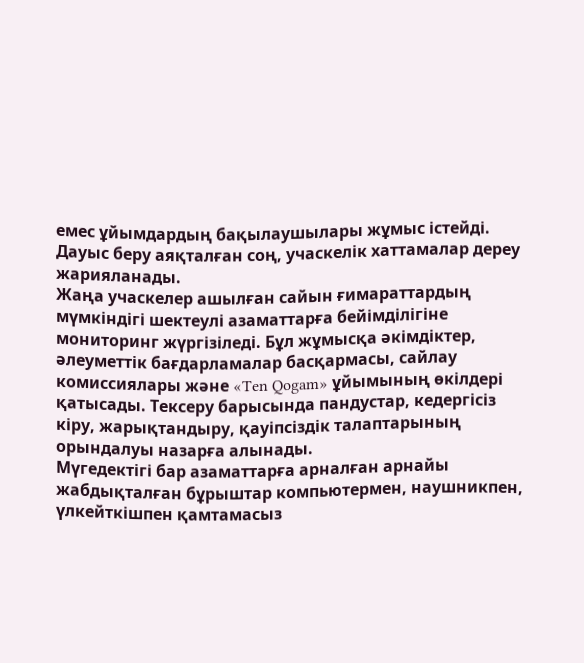емес ұйымдардың бақылаушылары жұмыс істейді. Дауыс беру аяқталған соң, учаскелік хаттамалар дереу жарияланады.
Жаңа учаскелер ашылған сайын ғимараттардың мүмкіндігі шектеулі азаматтарға бейімділігіне мониторинг жүргізіледі. Бұл жұмысқа әкімдіктер, әлеуметтік бағдарламалар басқармасы, сайлау комиссиялары және «Ten Qogam» ұйымының өкілдері қатысады. Тексеру барысында пандустар, кедергісіз кіру, жарықтандыру, қауіпсіздік талаптарының орындалуы назарға алынады.
Мүгедектігі бар азаматтарға арналған арнайы жабдықталған бұрыштар компьютермен, наушникпен, үлкейткішпен қамтамасыз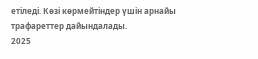етіледі. Көзі көрмейтіндер үшін арнайы трафареттер дайындалады.
2025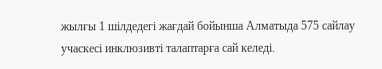жылғы 1 шілдедегі жағдай бойынша Алматыда 575 сайлау учаскесі инклюзивті талаптарға сай келеді.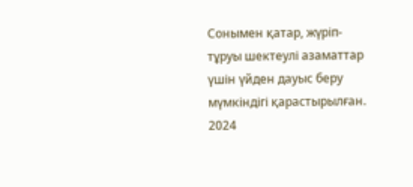Сонымен қатар, жүріп-тұруы шектеулі азаматтар үшін үйден дауыс беру мүмкіндігі қарастырылған. 2024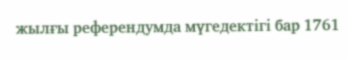жылғы референдумда мүгедектігі бар 1761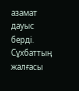азамат дауыс берді.
Сұхбаттың жалғасы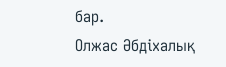бар.
Олжас Әбдіхалық